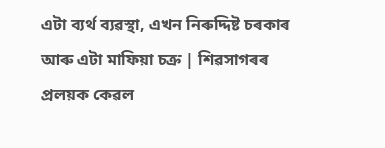এটা ব্যৰ্থ ব্যৱস্থা, এখন নিৰুদ্দিষ্ট চৰকাৰ আৰু এটা মাফিয়া চক্ৰ | শিৱসাগৰৰ প্ৰলয়ক কেৱল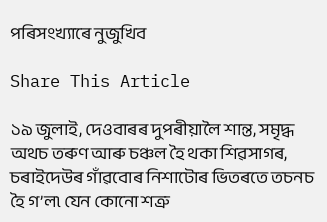পৰিসংখ্যাৰে নুজুখিব

Share This Article

১৯ জুলাই, দেওবাৰৰ দুপৰীয়ালৈ শান্ত, সমৃদ্ধ অথচ তৰুণ আৰু চঞ্চল হৈ থকা শিৱসাগৰ, চৰাইদেউৰ গাঁৱবোৰ নিশাটোৰ ভিতৰতে তচনচ হৈ গ’ল৷ যেন কোনো শত্ৰু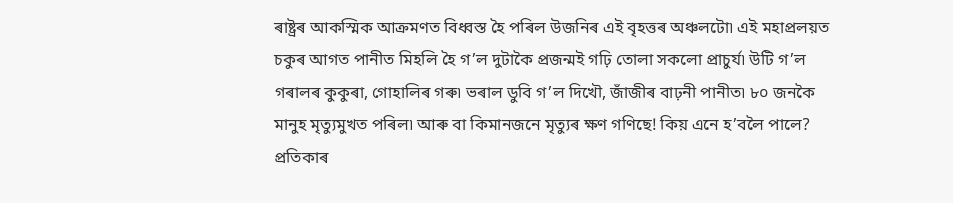ৰাষ্ট্ৰৰ আকস্মিক আক্ৰমণত বিধ্বস্ত হৈ পৰিল উজনিৰ এই বৃহত্তৰ অঞ্চলটো৷ এই মহাপ্ৰলয়ত চকুৰ আগত পানীত মিহলি হৈ গ’ল দুটাকৈ প্ৰজন্মই গঢ়ি তোলা সকলো প্ৰাচুৰ্য৷ উটি গ’ল গৰালৰ কুকুৰা, গোহালিৰ গৰু৷ ভৰাল ডুবি গ’ল দিখৌ, জাঁজীৰ বাঢ়নী পানীত৷ ৮০ জনকৈ মানুহ মৃত্যুমুখত পৰিল৷ আৰু বা কিমানজনে মৃত্যুৰ ক্ষণ গণিছে! কিয় এনে হ’বলৈ পালে? প্ৰতিকাৰ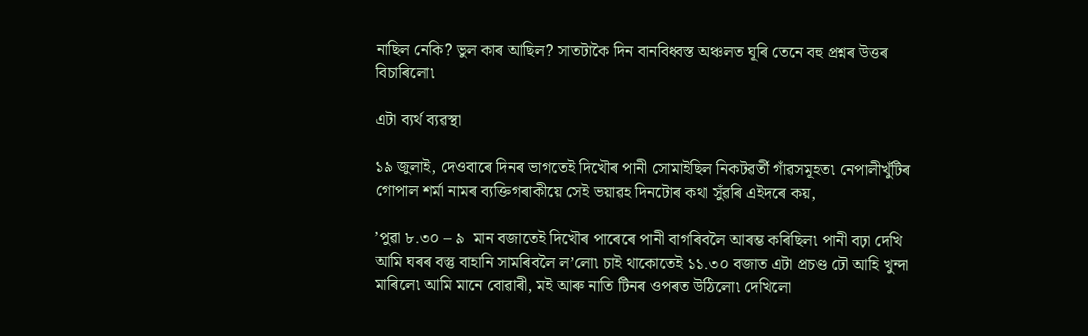নাছিল নেকি? ভুল কাৰ আছিল? সাতটাকৈ দিন বানবিধ্বস্ত অঞ্চলত ঘূৰি তেনে বহু প্ৰশ্নৰ উত্তৰ বিচাৰিলো৷

এটা ব্যৰ্থ ব্যৱস্থা

১৯ জুলাই, দেওবাৰে দিনৰ ভাগতেই দিখৌৰ পানী সোমাইছিল নিকটৱৰ্তী গাঁৱসমূহত৷ নেপালীখুঁটিৰ গোপাল শৰ্মা নামৰ ব্যক্তিগৰাকীয়ে সেই ভয়াৱহ দিনটোৰ কথা সুঁৱৰি এইদৰে কয়,

’পুৱা ৮.৩০ – ৯  মান বজাতেই দিখৌৰ পাৰেৰে পানী বাগৰিবলৈ আৰম্ভ কৰিছিল৷ পানী বঢ়া দেখি আমি ঘৰৰ বস্তু বাহানি সামৰিবলৈ ল’লো৷ চাই থাকোতেই ১১.৩০ বজাত এটা প্ৰচণ্ড ঢৌ আহি খুন্দা মাৰিলে৷ আমি মানে বোৱাৰী, মই আৰু নাতি টিনৰ ওপৰত উঠিলো৷ দেখিলো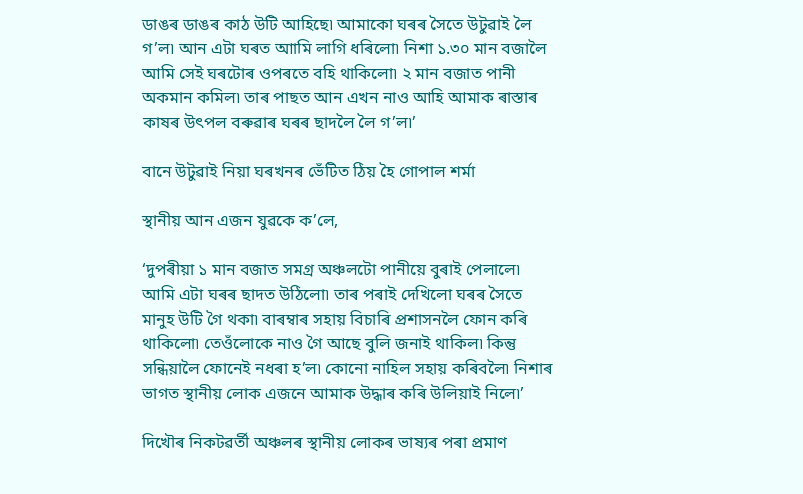ডাঙৰ ডাঙৰ কাঠ উটি আহিছে৷ আমাকো ঘৰৰ সৈতে উটুৱাই লৈ গ’ল৷ আন এটা ঘৰত আামি লাগি ধৰিলো৷ নিশা ১.৩০ মান বজালৈ আমি সেই ঘৰটোৰ ওপৰতে বহি থাকিলো৷ ২ মান বজাত পানী অকমান কমিল৷ তাৰ পাছত আন এখন নাও আহি আমাক ৰাস্তাৰ কাষৰ উৎপল বৰুৱাৰ ঘৰৰ ছাদলৈ লৈ গ’ল৷’

বানে উটুৱাই নিয়া ঘৰখনৰ ভেঁটিত ঠিয় হৈ গোপাল শৰ্মা

স্থানীয় আন এজন যুৱকে ক’লে,

‘দুপৰীয়া ১ মান বজাত সমগ্ৰ অঞ্চলটো পানীয়ে বুৰাই পেলালে৷ আমি এটা ঘৰৰ ছাদত উঠিলো৷ তাৰ পৰাই দেখিলো ঘৰৰ সৈতে মানুহ উটি গৈ থকা৷ বাৰম্বাৰ সহায় বিচাৰি প্ৰশাসনলৈ ফোন কৰি থাকিলো৷ তেওঁলোকে নাও গৈ আছে বুলি জনাই থাকিল৷ কিন্তু সন্ধিয়ালৈ ফোনেই নধৰা হ’ল৷ কোনো নাহিল সহায় কৰিবলৈ৷ নিশাৰ ভাগত স্থানীয় লোক এজনে আমাক উদ্ধাৰ কৰি উলিয়াই নিলে৷’

দিখৌৰ নিকটৱৰ্তী অঞ্চলৰ স্থানীয় লোকৰ ভাষ্যৰ পৰা প্ৰমাণ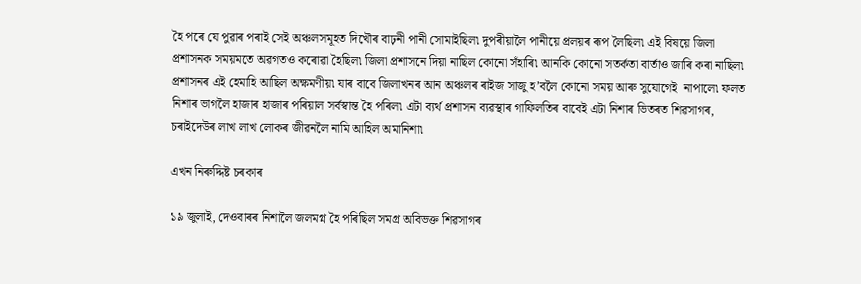হৈ পৰে যে পুৱাৰ পৰাই সেই অঞ্চলসমূহত দিখৌৰ বাঢ়নী পানী সোমাইছিল৷ দুপৰীয়ালৈ পানীয়ে প্ৰলয়ৰ ৰূপ লৈছিল৷ এই বিষয়ে জিলা প্ৰশাসনক সময়মতে অৱগতও কৰোৱা হৈছিল৷ জিলা প্ৰশাসনে দিয়া নাছিল কোনো সঁহাৰি৷ আনকি কোনো সতৰ্কতা বাৰ্তাও জাৰি কৰা নাছিল৷ প্ৰশাসনৰ এই হেমাহি আছিল অক্ষমণীয়৷ যাৰ বাবে জিলাখনৰ আন অঞ্চলৰ ৰাইজ সাজু হ’বলৈ কোনো সময় আৰু সুযোগেই  নাপালে৷ ফলত নিশাৰ ভাগলৈ হাজাৰ হাজাৰ পৰিয়াল সৰ্বস্বান্ত হৈ পৰিল৷ এটা ব্যৰ্থ প্ৰশাসন ব্যৱস্থাৰ গাফিলতিৰ বাবেই এটা নিশাৰ ভিতৰত শিৱসাগৰ, চৰাইদেউৰ লাখ লাখ লোকৰ জীৱনলৈ নামি আহিল অমানিশা৷

এখন নিৰুদ্দিষ্ট চৰকাৰ

১৯ জুলাই, দেওবাৰৰ নিশালৈ জলমগ্ন হৈ পৰিছিল সমগ্ৰ অবিভক্ত শিৱসাগৰ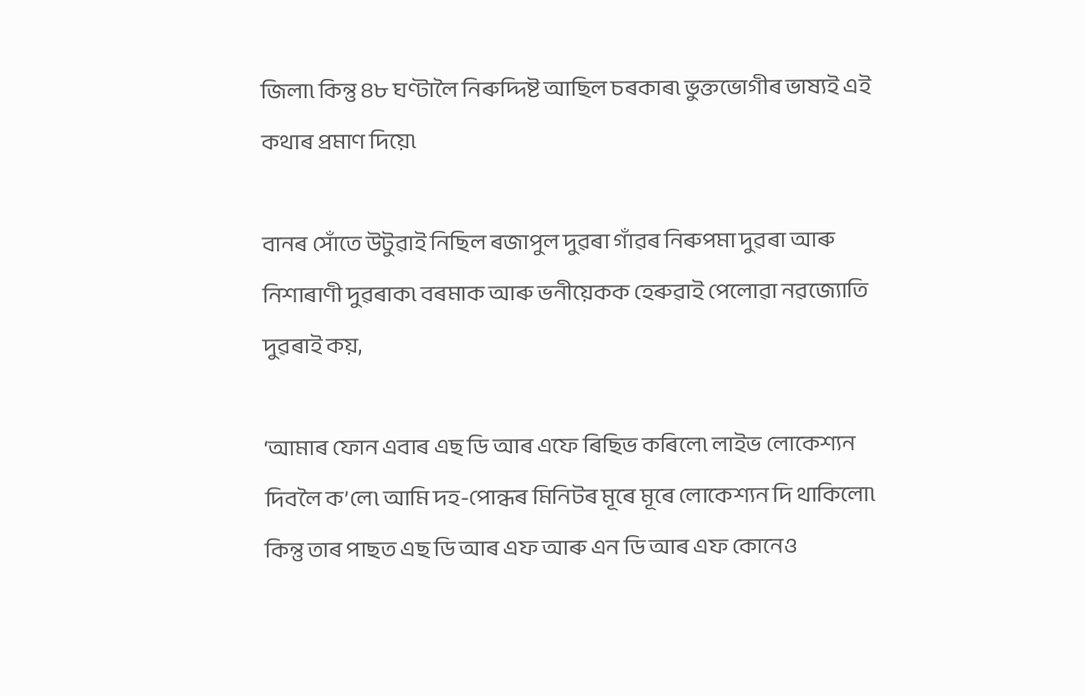জিলা৷ কিন্তু ৪৮ ঘণ্টালৈ নিৰুদ্দিষ্ট আছিল চৰকাৰ৷ ভুক্তভোগীৰ ভাষ্যই এই কথাৰ প্ৰমাণ দিয়ে৷

বানৰ সোঁতে উটুৱাই নিছিল ৰজাপুল দুৱৰা গাঁৱৰ নিৰুপমা দুৱৰা আৰু  নিশাৰাণী দুৱৰাক৷ বৰমাক আৰু ভনীয়েকক হেৰুৱাই পেলোৱা নৱজ্যোতি দুৱৰাই কয়,

‘আমাৰ ফোন এবাৰ এছ ডি আৰ এফে ৰিছিভ কৰিলে৷ লাইভ লোকেশ্যন দিবলৈ ক’লে৷ আমি দহ-পোন্ধৰ মিনিটৰ মূৰে মূৰে লোকেশ্যন দি থাকিলো৷ কিন্তু তাৰ পাছত এছ ডি আৰ এফ আৰু এন ডি আৰ এফ কোনেও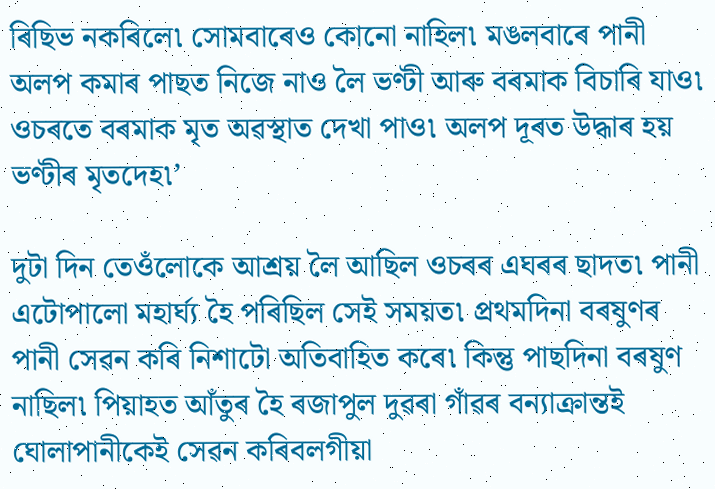ৰিছিভ নকৰিলে৷ সোমবাৰেও কোনো নাহিল৷ মঙলবাৰে পানী অলপ কমাৰ পাছত নিজে নাও লৈ ভণ্টী আৰু বৰমাক বিচাৰি যাও৷ ওচৰতে বৰমাক মৃত অৱস্থাত দেখা পাও৷ অলপ দূৰত উদ্ধাৰ হয় ভণ্টীৰ মৃতদেহ৷’

দুটা দিন তেওঁলোকে আশ্ৰয় লৈ আছিল ওচৰৰ এঘৰৰ ছাদত৷ পানী এটোপালো মহাৰ্ঘ্য হৈ পৰিছিল সেই সময়ত৷ প্ৰথমদিনা বৰষুণৰ পানী সেৱন কৰি নিশাটো অতিবাহিত কৰে৷ কিন্তু পাছদিনা বৰষুণ নাছিল৷ পিয়াহত আঁতুৰ হৈ ৰজাপুল দুৱৰা গাঁৱৰ বন্যাক্ৰান্তই ঘোলাপানীকেই সেৱন কৰিবলগীয়া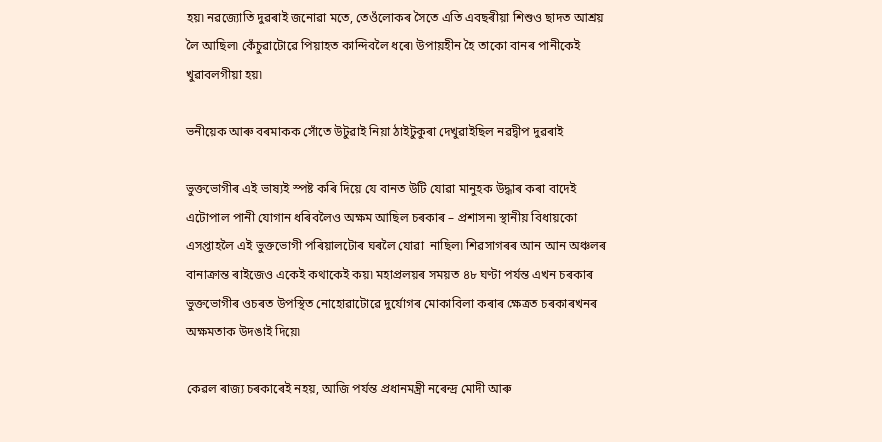হয়৷ নৱজ্যোতি দুৱৰাই জনোৱা মতে, তেওঁলোকৰ সৈতে এতি এবছৰীয়া শিশুও ছাদত আশ্ৰয় লৈ আছিল৷ কেঁচুৱাটোৱে পিয়াহত কান্দিবলৈ ধৰে৷ উপায়হীন হৈ তাকো বানৰ পানীকেই খুৱাবলগীয়া হয়৷

ভনীয়েক আৰু বৰমাকক সোঁতে উটুৱাই নিয়া ঠাইটুকুৰা দেখুৱাইছিল নৱদ্বীপ দুৱৰাই

ভুক্তভোগীৰ এই ভাষ্যই স্পষ্ট কৰি দিয়ে যে বানত উটি যোৱা মানুহক উদ্ধাৰ কৰা বাদেই এটোপাল পানী যোগান ধৰিবলৈও অক্ষম আছিল চৰকাৰ – প্ৰশাসন৷ স্থানীয় বিধায়কো এসপ্তাহলৈ এই ভুক্তভোগী পৰিয়ালটোৰ ঘৰলৈ যোৱা  নাছিল৷ শিৱসাগৰৰ আন আন অঞ্চলৰ বানাক্ৰান্ত ৰাইজেও একেই কথাকেই কয়৷ মহাপ্ৰলয়ৰ সময়ত ৪৮ ঘণ্টা পৰ্যন্ত এখন চৰকাৰ ভুক্তভোগীৰ ওচৰত উপস্থিত নোহোৱাটোৱে দুৰ্যোগৰ মোকাবিলা কৰাৰ ক্ষেত্ৰত চৰকাৰখনৰ অক্ষমতাক উদঙাই দিয়ে৷

কেৱল ৰাজ্য চৰকাৰেই নহয়, আজি পৰ্যন্ত প্ৰধানমন্ত্ৰী নৰেন্দ্ৰ মোদী আৰু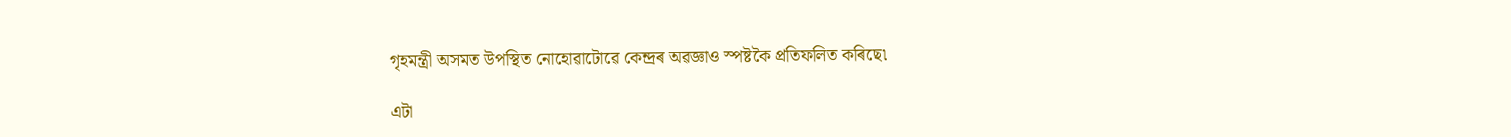গৃহমন্ত্ৰী অসমত উপস্থিত নোহোৱাটোৱে কেন্দ্ৰৰ অৱজ্ঞাও স্পষ্টকৈ প্ৰতিফলিত কৰিছে৷

এটা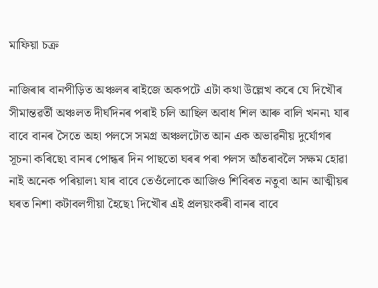মাফিয়া চক্ৰ

নাজিৰাৰ বানপীড়িত অঞ্চলৰ ৰাইজে অকপটে এটা কথা উল্লেখ কৰে যে দিখৌৰ সীমান্তৱৰ্তী অঞ্চলত দীৰ্ঘদিনৰ পৰাই চলি আছিল অবাধ শিল আৰু বালি খনন৷ যাৰ বাবে বানৰ সৈতে অহা পলসে সমগ্ৰ অঞ্চলটোত আন এক অভাৱনীয় দুৰ্যোগৰ সূচনা কৰিছে৷ বানৰ পোন্ধৰ দিন পাছতো ঘৰৰ পৰা পলস আঁতৰাবলৈ সক্ষম হোৱা নাই অনেক পৰিয়াল৷ যাৰ বাবে তেওঁলোকে আজিও শিবিৰত নতুবা আন আত্মীয়ৰ ঘৰত নিশা কটাবলগীয়া হৈছে৷ দিখৌৰ এই প্ৰলয়ংকৰী বানৰ বাবে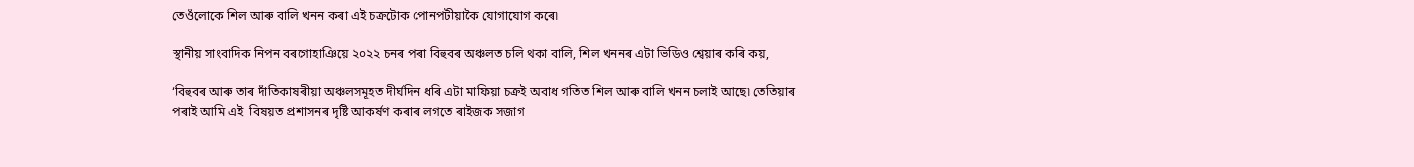তেওঁলোকে শিল আৰু বালি খনন কৰা এই চক্ৰটোক পোনপটীয়াকৈ যোগাযোগ কৰে৷

স্থানীয় সাংবাদিক নিপন বৰগোহাঞিয়ে ২০২২ চনৰ পৰা বিহুবৰ অঞ্চলত চলি থকা বালি, শিল খননৰ এটা ভিডিও শ্বেয়াৰ কৰি কয়,

‘বিহুবৰ আৰু তাৰ দাঁতিকাষৰীয়া অঞ্চলসমূহত দীৰ্ঘদিন ধৰি এটা মাফিয়া চক্ৰই অবাধ গতিত শিল আৰু বালি খনন চলাই আছে৷ তেতিয়াৰ পৰাই আমি এই  বিষয়ত প্ৰশাসনৰ দৃষ্টি আকৰ্ষণ কৰাৰ লগতে ৰাইজক সজাগ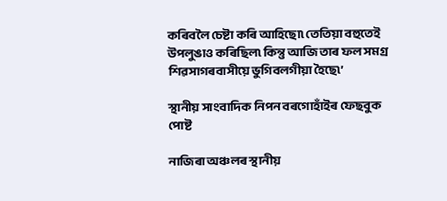কৰিবলৈ চেষ্টা কৰি আহিছো৷ তেতিয়া বহুতেই উপলুঙাও কৰিছিল৷ কিন্তু আজি তাৰ ফল সমগ্ৰ শিৱসাগৰবাসীয়ে ভুগিবলগীয়া হৈছে৷’

স্থানীয় সাংবাদিক নিপন বৰগোহাঁইৰ ফেছবুক পোষ্ট

নাজিৰা অঞ্চলৰ স্থানীয়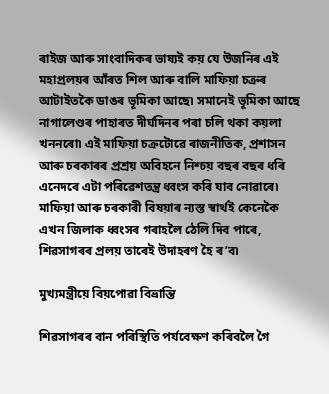ৰাইজ আৰু সাংবাদিকৰ ভাষ্যই কয় যে উজনিৰ এই মহাপ্ৰলয়ৰ আঁৰত শিল আৰু বালি মাফিয়া চক্ৰৰ আটাইতকৈ ডাঙৰ ভূমিকা আছে৷ সমানেই ভূমিকা আছে নাগালেণ্ডৰ পাহাৰত দীৰ্ঘদিনৰ পৰা চলি থকা কয়লা খননৰো৷ এই মাফিয়া চক্ৰটোৱে ৰাজনীতিক, প্ৰশাসন আৰু চৰকাৰৰ প্ৰশ্ৰয় অবিহনে নিশ্চয় বছৰ বছৰ ধৰি এনেদৰে এটা পৰিৱেশতন্ত্ৰ ধ্বংস কৰি যাব নোৱাৰে৷ মাফিয়া আৰু চৰকাৰী বিষয়াৰ ন্যস্ত স্বাৰ্থই কেনেকৈ এখন জিলাক ধ্বংসৰ গৰাহলৈ ঠেলি দিব পাৰে, শিৱসাগৰৰ প্ৰলয় তাৰেই উদাহৰণ হৈ ৰ’ব৷

মুখ্যমন্ত্ৰীয়ে বিয়পোৱা বিভ্ৰান্তি

শিৱসাগৰৰ বান পৰিস্থিতি পৰ্যবেক্ষণ কৰিবলৈ গৈ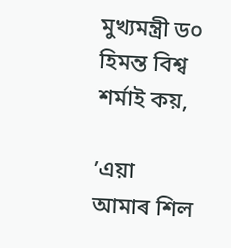মুখ্যমন্ত্ৰী ড০ হিমন্ত বিশ্ব শৰ্মাই কয়,

’এয়া আমাৰ শিল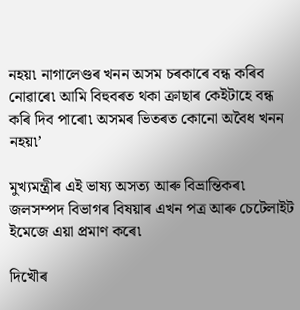নহয়৷ নাগালেণ্ডৰ খনন অসম চৰকাৰে বন্ধ কৰিব নোৱাৰে৷ আমি বিহুবৰত থকা ক্ৰাছাৰ কেইটাহে বন্ধ কৰি দিব পাৰো৷ অসমৰ ভিতৰত কোনো অবৈধ খনন নহয়৷’

মুখ্যমন্ত্ৰীৰ এই ভাষ্য অসত্য আৰু বিভ্ৰান্তিকৰ৷ জলসম্পদ বিভাগৰ বিষয়াৰ এখন পত্ৰ আৰু চেটেলাইট ইমেজে এয়া প্ৰমাণ কৰে৷

দিখৌৰ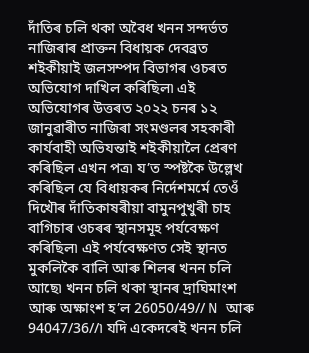দাঁতিৰ চলি থকা অবৈধ খনন সন্দৰ্ভত নাজিৰাৰ প্ৰাক্তন বিধায়ক দেবব্ৰত শইকীয়াই জলসম্পদ বিভাগৰ ওচৰত অভিযোগ দাখিল কৰিছিল৷ এই অভিযোগৰ উত্তৰত ২০২২ চনৰ ১২ জানুৱাৰীত নাজিৰা সংমণ্ডলৰ সহকাৰী কাৰ্যবাহী অভিযন্তাই শইকীয়ালৈ প্ৰেৰণ কৰিছিল এখন পত্ৰ৷ য’ত স্পষ্টকৈ উল্লেখ কৰিছিল যে বিধায়কৰ নিৰ্দেশমৰ্মে তেওঁ দিখৌৰ দাঁতিকাষৰীয়া বামুনপুখুৰী চাহ বাগিচাৰ ওচৰৰ স্থানসমূহ পৰ্যবেক্ষণ কৰিছিল৷ এই পৰ্যবেক্ষণত সেই স্থানত মুকলিকৈ বালি আৰু শিলৰ খনন চলি আছে৷ খনন চলি থকা স্থানৰ দ্ৰাঘিমাংশ আৰু অক্ষাংশ হ’ল 26050/49// N  আৰু 94047/36//৷ যদি একেদৰেই খনন চলি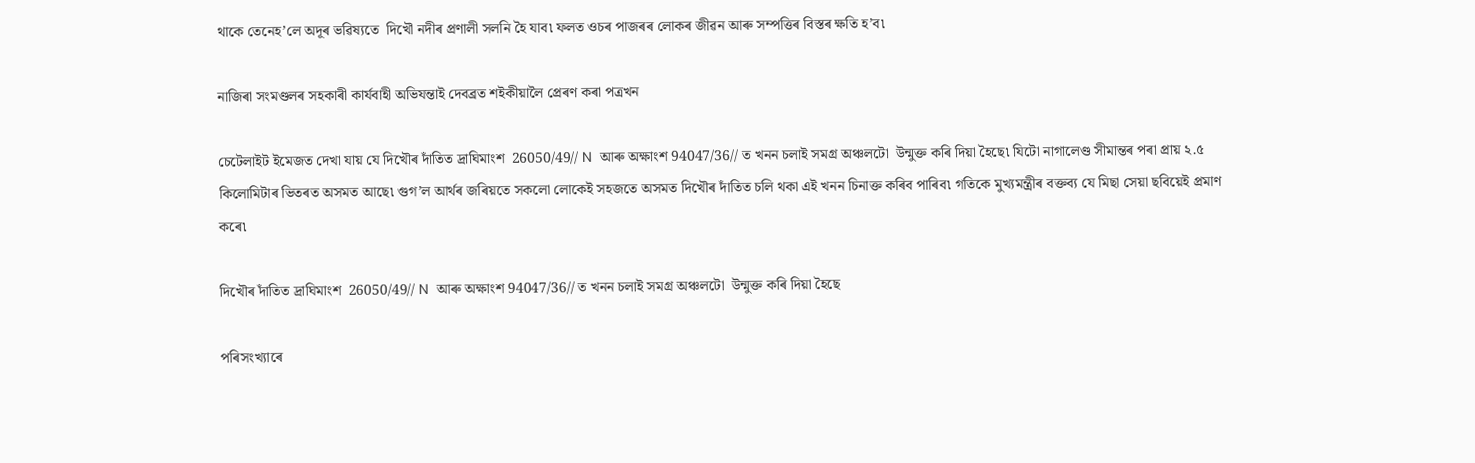থাকে তেনেহ’লে অদূৰ ভৱিষ্যতে  দিখৌ নদীৰ প্ৰণালী সলনি হৈ যাব৷ ফলত ওচৰ পাজৰৰ লোকৰ জীৱন আৰু সম্পত্তিৰ বিস্তৰ ক্ষতি হ’ব৷

নাজিৰা সংমণ্ডলৰ সহকাৰী কাৰ্যবাহী অভিযন্তাই দেবব্ৰত শইকীয়ালৈ প্ৰেৰণ কৰা পত্ৰখন

চেটেলাইট ইমেজত দেখা যায় যে দিখৌৰ দাঁতিত দ্ৰাঘিমাংশ  26050/49// N  আৰু অক্ষাংশ 94047/36// ত খনন চলাই সমগ্ৰ অঞ্চলটো  উন্মুক্ত কৰি দিয়া হৈছে৷ যিটো নাগালেণ্ড সীমান্তৰ পৰা প্ৰায় ২.৫ কিলোমিটাৰ ভিতৰত অসমত আছে৷ গুগ’ল আৰ্থৰ জৰিয়তে সকলো লোকেই সহজতে অসমত দিখৌৰ দাঁতিত চলি থকা এই খনন চিনাক্ত কৰিব পাৰিব৷ গতিকে মুখ্যমন্ত্ৰীৰ বক্তব্য যে মিছা সেয়া ছবিয়েই প্ৰমাণ কৰে৷

দিখৌৰ দাঁতিত দ্ৰাঘিমাংশ  26050/49// N  আৰু অক্ষাংশ 94047/36// ত খনন চলাই সমগ্ৰ অঞ্চলটো  উন্মুক্ত কৰি দিয়া হৈছে

পৰিসংখ্যাৰে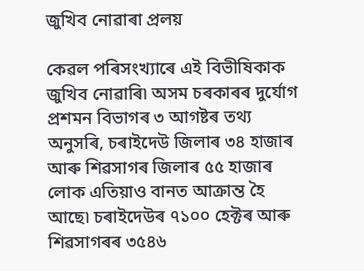জুখিব নোৱাৰা প্ৰলয়

কেৱল পৰিসংখ্যাৰে এই বিভীষিকাক জুখিব নোৱাৰি৷ অসম চৰকাৰৰ দুৰ্যোগ প্ৰশমন বিভাগৰ ৩ আগষ্টৰ তথ্য অনুসৰি, চৰাইদেউ জিলাৰ ৩৪ হাজাৰ আৰু শিৱসাগৰ জিলাৰ ৫৫ হাজাৰ লোক এতিয়াও বানত আক্ৰান্ত হৈ আছে৷ চৰাইদেউৰ ৭১০০ হেক্টৰ আৰু শিৱসাগৰৰ ৩৫৪৬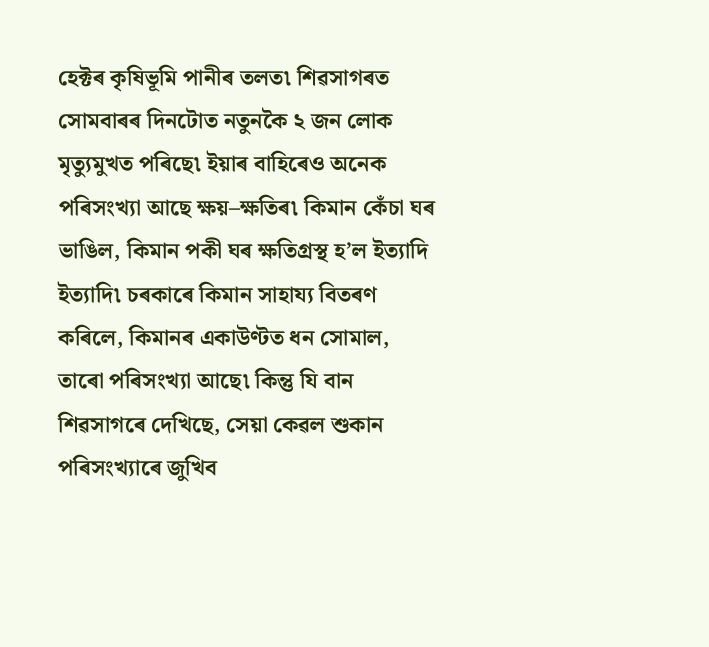হেক্টৰ কৃষিভূমি পানীৰ তলত৷ শিৱসাগৰত সোমবাৰৰ দিনটোত নতুনকৈ ২ জন লোক মৃত্যুমুখত পৰিছে৷ ইয়াৰ বাহিৰেও অনেক পৰিসংখ্যা আছে ক্ষয়–ক্ষতিৰ৷ কিমান কেঁচা ঘৰ ভাঙিল, কিমান পকী ঘৰ ক্ষতিগ্ৰস্থ হ’ল ইত্যাদি ইত্যাদি৷ চৰকাৰে কিমান সাহায্য বিতৰণ কৰিলে, কিমানৰ একাউণ্টত ধন সোমাল, তাৰো পৰিসংখ্যা আছে৷ কিন্তু যি বান শিৱসাগৰে দেখিছে, সেয়া কেৱল শুকান পৰিসংখ্যাৰে জুখিব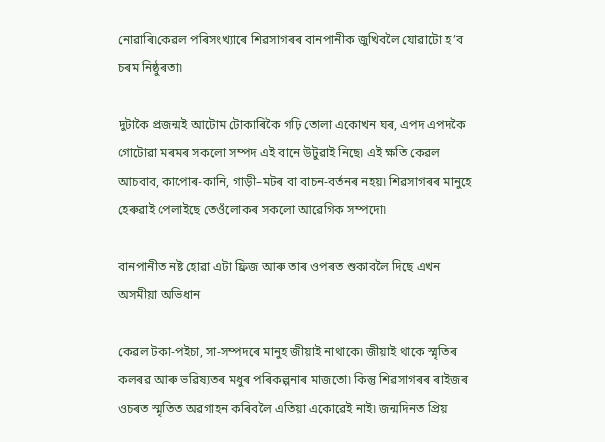নোৱাৰি৷কেৱল পৰিসংখ্যাৰে শিৱসাগৰৰ বানপানীক জুখিবলৈ যোৱাটো হ’ব চৰম নিষ্ঠুৰতা৷

দুটাকৈ প্ৰজন্মই আটোম টোকাৰিকৈ গঢ়ি তোলা একোখন ঘৰ, এপদ এপদকৈ গোটোৱা মৰমৰ সকলো সম্পদ এই বানে উটুৱাই নিছে৷ এই ক্ষতি কেৱল আচবাব, কাপোৰ-কানি, গাড়ী–মটৰ বা বাচন-বৰ্তনৰ নহয়৷ শিৱসাগৰৰ মানুহে হেৰুৱাই পেলাইছে তেওঁলোকৰ সকলো আৱেগিক সম্পদো৷

বানপানীত নষ্ট হোৱা এটা ফ্ৰিজ আৰু তাৰ ওপৰত শুকাবলৈ দিছে এখন অসমীয়া অভিধান

কেৱল টকা-পইচা, সা-সম্পদৰে মানুহ জীয়াই নাথাকে৷ জীয়াই থাকে স্মৃতিৰ কলৰৱ আৰু ভৱিষ্যতৰ মধুৰ পৰিকল্পনাৰ মাজতো৷ কিন্তু শিৱসাগৰৰ ৰাইজৰ ওচৰত স্মৃতিত অৱগাহন কৰিবলৈ এতিয়া একোৱেই নাই৷ জন্মদিনত প্ৰিয়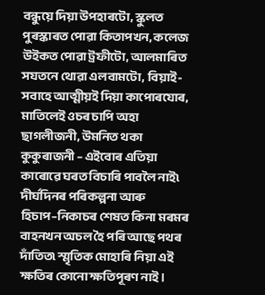বন্ধুয়ে দিয়া উপহাৰটো, স্কুলত পুৰস্কাৰত পোৱা কিতাপখন, কলেজ উইকত পোৱা ট্ৰফীটো, আলমাৰিত সযতনে থোৱা এলবামটো, বিয়াই-সবাহে আত্মীয়ই দিয়া কাপোৰযোৰ, মাতিলেই ওচৰ চাপি অহা ছাগলীজনী, উমনিত থকা কুকুৰাজনী – এইবোৰ এতিয়া কাৰোৱে ঘৰত বিচাৰি পাবলৈ নাই৷ দীৰ্ঘদিনৰ পৰিকল্পনা আৰু হিচাপ–নিকাচৰ শেষত কিনা মৰমৰ বাহনখন অচল হৈ পৰি আছে পথৰ দাঁতিত৷ স্মৃতিক মোহাৰি নিয়া এই ক্ষতিৰ কোনো ক্ষতিপূৰণ নাই।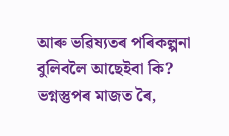আৰু ভৱিষ্যতৰ পৰিকল্পনা বুলিবলৈ আছেইবা কি? ভগ্নস্তুপৰ মাজত ৰৈ,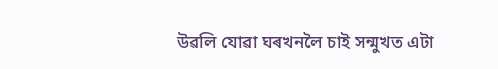উৱলি যোৱা ঘৰখনলৈ চাই সন্মুখত এটা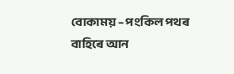বোকাময় – পংকিল পথৰ বাহিৰে আন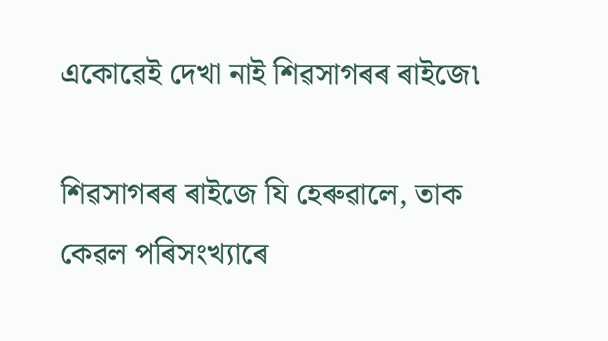একোৱেই দেখা নাই শিৱসাগৰৰ ৰাইজে৷

শিৱসাগৰৰ ৰাইজে যি হেৰুৱালে, তাক কেৱল পৰিসংখ্যাৰে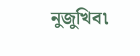নুজুখিব৷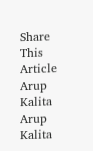Share This Article
Arup Kalita
Arup Kalita